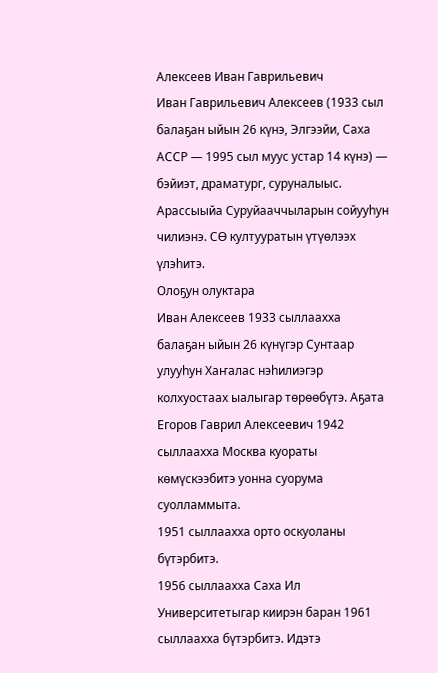Алексеев Иван Гаврильевич
Иван Гаврильевич Алексеев (1933 сыл балаҕан ыйын 26 күнэ, Элгээйи, Саха АССР — 1995 сыл муус устар 14 күнэ) — бэйиэт, драматург, суруналыыс. Арассыыйа Суруйааччыларын сойууһун чилиэнэ. СӨ култууратын үтүөлээх үлэһитэ.
Олоҕун олуктара
Иван Алексеев 1933 сыллаахха балаҕан ыйын 26 күнүгэр Сунтаар улууһун Хаҥалас нэһилиэгэр колхуостаах ыалыгар төрөөбүтэ. Аҕата Егоров Гаврил Алексеевич 1942 сыллаахха Москва куораты көмүскээбитэ уонна суорума суолламмыта.
1951 сыллаахха орто оскуоланы бүтэрбитэ.
1956 сыллаахха Саха Ил Университетыгар киирэн баран 1961 сыллаахха бүтэрбитэ. Идэтэ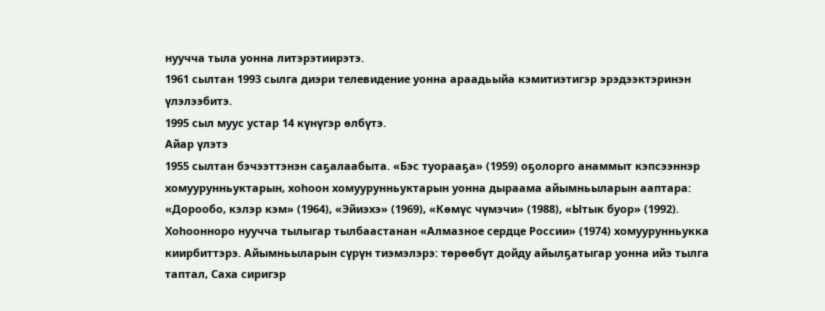нуучча тыла уонна литэрэтиирэтэ.
1961 сылтан 1993 сылга диэри телевидение уонна араадьыйа кэмитиэтигэр эрэдээктэринэн үлэлээбитэ.
1995 сыл муус устар 14 күнүгэр өлбүтэ.
Айар үлэтэ
1955 сылтан бэчээттэнэн саҕалаабыта. «Бэс туорааҕа» (1959) оҕолорго анаммыт кэпсээннэр хомуурунньуктарын, хоһоон хомуурунньуктарын уонна дыраама айымньыларын ааптара: «Дорообо, кэлэр кэм» (1964), «Эйиэхэ» (1969), «Көмүс чүмэчи» (1988), «Ытык буор» (1992).
Хоһоонноро нуучча тылыгар тылбаастанан «Алмазное сердце России» (1974) хомуурунньукка киирбиттэрэ. Айымньыларын сүрүн тиэмэлэрэ: төрөөбүт дойду айылҕатыгар уонна ийэ тылга таптал, Саха сиригэр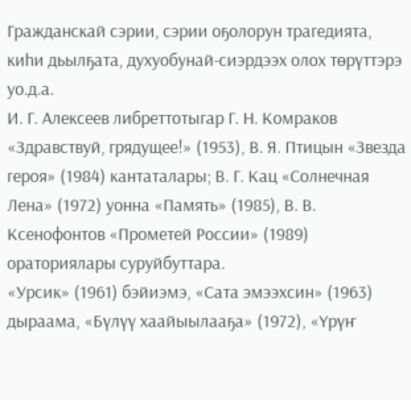Гражданскай сэрии, сэрии оҕолорун трагедията, киһи дьылҕата, духуобунай-сиэрдээх олох төрүттэрэ уо.д.а.
И. Г. Алексеев либреттотыгар Г. Н. Комраков «Здравствуй, грядущее!» (1953), В. Я. Птицын «Звезда героя» (1984) кантаталары; В. Г. Кац «Солнечная Лена» (1972) уонна «Память» (1985), В. В. Ксенофонтов «Прометей России» (1989) ораториялары суруйбуттара.
«Урсик» (1961) бэйиэмэ, «Сата эмээхсин» (1963) дыраама, «Бүлүү хаайыылааҕа» (1972), «Үрүҥ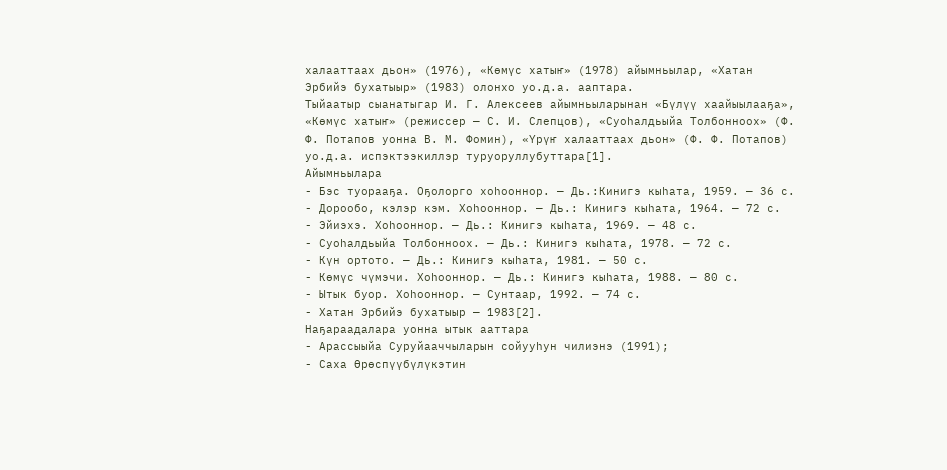халааттаах дьон» (1976), «Көмүс хатыҥ» (1978) айымньылар, «Хатан Эрбийэ бухатыыр» (1983) олонхо уо.д.а. ааптара.
Тыйаатыр сыанатыгар И. Г. Алексеев айымньыларынан «Бүлүү хаайыылааҕа», «Көмүс хатыҥ» (режиссер — С. И. Слепцов), «Суоһалдьыйа Толбонноох» (Ф. Ф. Потапов уонна В. М. Фомин), «Үрүҥ халааттаах дьон» (Ф. Ф. Потапов) уо.д.а. испэктээкиллэр туруоруллубуттара[1].
Айымньылара
- Бэс туорааҕа. Оҕолорго хоһооннор. — Дь.:Кинигэ кыһата, 1959. — 36 с.
- Дорообо, кэлэр кэм. Хоһооннор. — Дь.: Кинигэ кыһата, 1964. — 72 с.
- Эйиэхэ. Хоһооннор. — Дь.: Кинигэ кыһата, 1969. — 48 с.
- Суоһалдьыйа Толбонноох. — Дь.: Кинигэ кыһата, 1978. — 72 с.
- Күн ортото. — Дь.: Кинигэ кыһата, 1981. — 50 с.
- Көмүс чүмэчи. Хоһооннор. — Дь.: Кинигэ кыһата, 1988. — 80 с.
- Ытык буор. Хоһооннор. — Сунтаар, 1992. — 74 с.
- Хатан Эрбийэ бухатыыр — 1983[2].
Наҕараадалара уонна ытык ааттара
- Арассыыйа Суруйааччыларын сойууһун чилиэнэ (1991);
- Саха Өрөспүүбүлүкэтин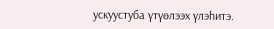ускуустуба үтүөлээх үлэһитэ.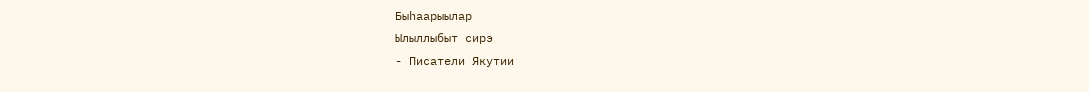Быһаарыылар
Ылыллыбыт сирэ
- Писатели Якутии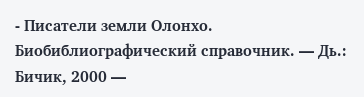- Писатели земли Олонхо. Биобиблиографический справочник. — Дь.: Бичик, 2000 —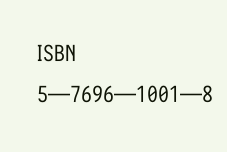ISBN 5—7696—1001—8